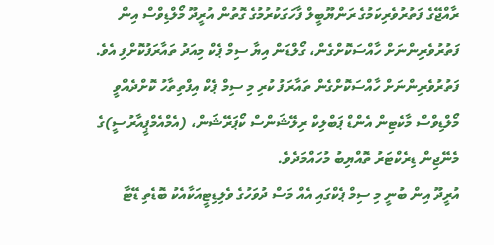ރާއްޖޭގެ ފަތުރުވެރިކަމުގެ ރަންޔޫބީލް ފާހަގަކުރުމުގެ ގޮތުން އުރީދޫ މޯލްޑިވްސް އިން ފަތުރުވެރިންނަށް ހާއްސަކޮށްގެން، ގޯލްޑަން އިޔާ ސިމް ޕެކް މިއަދު ތައާރަފުކޮށްފި އެވެ.
ފަތުރުވެރިންނަށް ހާއްސަކޮށްގެން ތައާރަފު ކުރި މި ސިމް ޕެކް އިފްތިތާހު ކޮށްދެއްވީ މޯލްޑިވްސް މާކެޓިން އެންޑް ޕަބްލިކް ރިލޭޝަންސް ކޯޕަރޭޝަން، (އެމްއެމްޕީއާރުސީ)ގެ މެނޭޖިން ޑިރެކްޓަރު ތޮއްޔިބު މުހައްމަދެވެ.
އުރީދޫ އިން ބުނީ މި ސިމް ޕެކްގައި އެއް މަސް ދުވަހުގެ ވެލިޑިޓީއަކާއެކު ބޮޑެތި ޑޭޓާ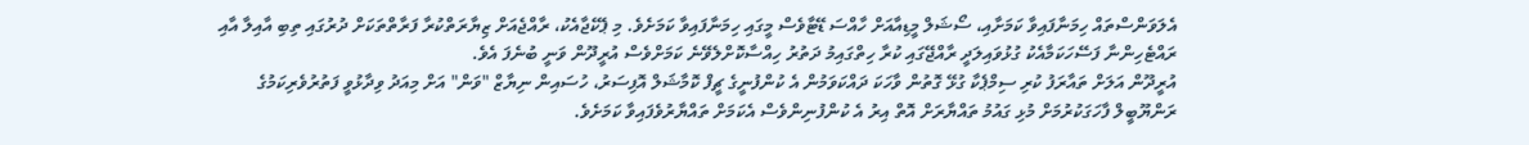އެލަވަންސްތައް ހިމަނާފައިވާ ކަމަށާއި، ސޯޝަލް މީޑިއާއަށް ހާއްސަ ޑޭޓާވެސް މީގައި ހިމަނާފައިވާ ކަމަށެވެ. މި ޕެކޭޖާއެކު، ރާއްޖެއަށް ޒިޔާރަތްކުރާ ފަރާތްތަކަށް ދުރުގައި ތިބި އާއިލާ އާއި ރައްޓެހިންނާ ފަސޭހަކަމާއެކު ގުޅުވައިލަދީ ރާއްޖޭގައި ކުރާ ހިތްގައިމު ދަތުރު ހިއްސާކޮށްލެވޭނެ ކަމަށްވެސް އުރީދޫން ވަނީ ބުނެފަ އެވެ.
އުރީދޫން އަލަށް ތައާރަފު ކުރި ސިމްޕެކާ ގުޅޭ ގޮތުން ވާހަކަ ދައްކަވަމުން އެ ކުންފުނީގެ ޗީފް ކޮމާޝަލް އޮފިސަރު، ހުސައިން ނިޔާޒް "ވަން" އަށް މިއަދު ވިދާޅުވީ ފަތުރުވެރިކަމުގެ ރަންޔޫބީލް ފާހަގަކުރުމަށް މުޅި ގައުމު ތައްޔާރަށް އޮތް އިރު އެ ކުންފުނިންވެސް އެކަމަށް ތައްޔާރުވެފައިވާ ކަމަށެވެ.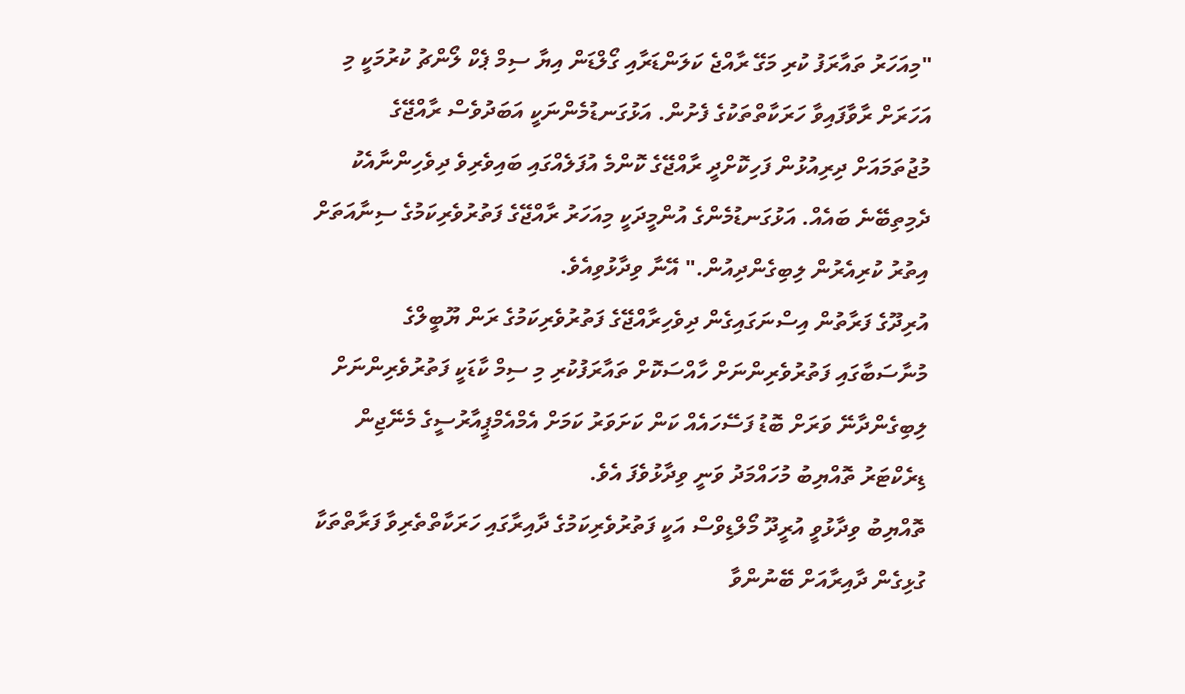"މިއަހަރު ތައާރަފު ކުރި މަގޭ ރާއްޖެ ކަލަންޑަރާއި ގޯލްޑަން އިޔާ ސިމް ޕެކް ލޯންޗު ކުރުމަކީ މި އަހަރަށް ރާވާފައިވާ ހަރަކާތްތަކުގެ ފެށުން. އަޅުގަނޑުމެންނަކީ އަބަދުވެސް ރާއްޖޭގެ މުޖުތަމައަށް ދިރިއުޅުން ފަހިކޮށްދީ ރާއްޖޭގެ ކޮންމެ އުފަލެއްގައި ބައިވެރިވެ ދިވެހިންނާއެކު ދެމިތިބޭނެ ބައެއް. އަޅުގަނޑުމެންގެ އުންމީދަކީ މިއަހަރު ރާއްޖޭގެ ފަތުރުވެރިކަމުގެ ސިނާއަތަށް އިތުރު ކުރިއެރުން ލިބިގެންދިއުން." އޭނާ ވިދާޅުވިއެވެ.
އުރިދޫގެ ފަރާތުން އިސްނަގައިގެން ދިވެހިރާއްޖޭގެ ފަތުރުވެރިކަމުގެ ރަން ޔޫބީލްގެ މުނާސަބާގައި ފަތުރުވެރިންނަށް ހާއްސަކޮށް ތައާރަފުކުރި މި ސިމް ކާޑަކީ ފަތުރުވެރިންނަށް ލިބިގެންދާނޭ ވަރަށް ބޮޑު ފަސޭހައެއް ކަން ކަށަވަރު ކަމަށް އެމްއެމްޕީއާރުސީގެ މެނޭޖިން ޑިރެކްޓަރު ތޮއްޔިބު މުހައްމަދު ވަނީ ވިދާޅުވެފަ އެވެ.
ތޮއްޔިބު ވިދާޅުވީ އުރީދޫ މޯލްޑިވްސް އަކީ ފަތުރުވެރިކަމުގެ ދާއިރާގައި ހަރަކާތްތެރިވާ ފަރާތްތަކާ ގުޅިގެން ދާއިރާއަށް ބޭނުންވާ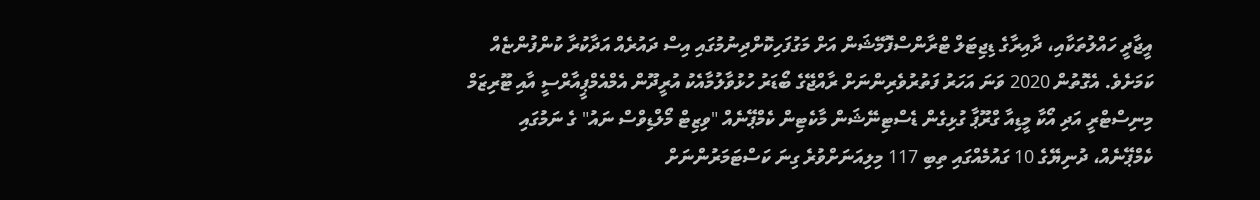އީޖާދީ ހައްލުތަކާއި، ދާއިރާގެ ޑިޖިޓަލް ޓްރާންސްފޮމޭޝަން އަށް މަގުފަހިކޮށްދިނުމުގައި އިސް ދައުރެއް އަދާކުރާ ކުންފުންޏެއް ކަމަށެވެ. އެގޮތުން 2020 ވަނަ އަހަރު ފަތުރުވެރިންނަށް ރާއްޖޭގެ ބޯޑަރު ހުޅުވާލުމާއެކު އުރީދޫން އެމްއެމްޕީއާރްސީ އާއި ޓޫރިޒަމް މިނިސްޓްރީ އަދި އޯކާ މީޑިއާ ގްރޫޕާ ގުޅިގެން ޑެސްޓިނޭޝަން މާކެޓިން ކެމްޕޭނެއް "ވިޒިޓް މޯލްޑިވްސް ނައު" ގެ ނަމުގައި ކެމްޕޭނެއް، ދުނިޔޭގެ 10 ގައުމެއްގައި ތިބި 117 މިލިއަނަށްވުރެ ގިނަ ކަސްޓަމަރުންނަށް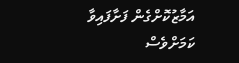އަމާޒުކޮށްގެން ފަށާފައިވާ ކަމަށްވެސް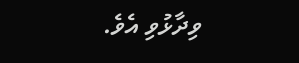ވިދާޅުވި އެވެ.